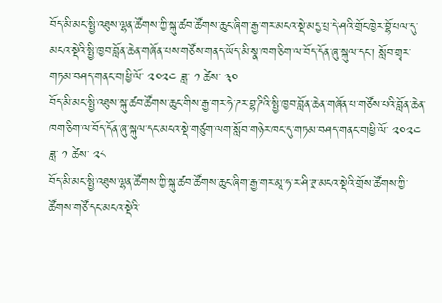བོད་མི་མང་སྤྱི་འཐུས་ལྷན་ཚོགས་ཀྱི་སྐུ་ཚབ་ཚོགས་ཆུང་ཞིག་རྒྱ་གར་མངའ་སྡེ་མདྱ་པྲ་དེ་ཤའི་གྲོང་ཁྱེར་བྷོ་པལ་དུ་མངའ་སྡེའི་སྤྱི་ཁྱབ་བློན་ཆེན་གཞོན་པས་གཙོས་གནད་ཡོད་མི་སྣ་ཁག་ཅིག་ལ་བོད་དོན་ཞུ་སྐུལ་དང་། སློབ་གྲྭར་གཏམ་བཤད་གནང་བ།ཕྱི་ལོ་ ༢༠༢༤ ཟླ་ ༡ ཚེས་ ༣༠
བོད་མི་མང་སྤྱི་འཐུས་སྐུ་ཚབ་ཚོགས་ཆུང་གིས་རྒྱ་གར་ཧེ་ཌར་བྷ་ཌིའི་སྤྱི་ཁྱབ་བློན་ཆེན་གཞོན་པ་གཙོས་པའི་བློན་ཆེན་ཁག་ཅིག་ལ་བོད་དོན་ཞུ་སྐུལ་དང་མངའ་སྡེ་གཙུག་ལག་སློབ་གཉེར་ཁང་དུ་གཏམ་བཤད་གནང་བ།ཕྱི་ལོ་ ༢༠༢༤ ཟླ་ ༡ ཚེས་ ༢༨
བོད་མི་མང་སྤྱི་འཐུས་ལྷན་ཚོགས་ཀྱི་སྐུ་ཚབ་ཚོགས་ཆུང་ཞིག་རྒྱ་གར་མཱ་ཧ་ར་ཤི་ཊྲ་མངའ་སྡེའི་གྲོས་ཚོགས་ཀྱི་ཚོགས་གཙོ་དང་མངའ་སྡེའི་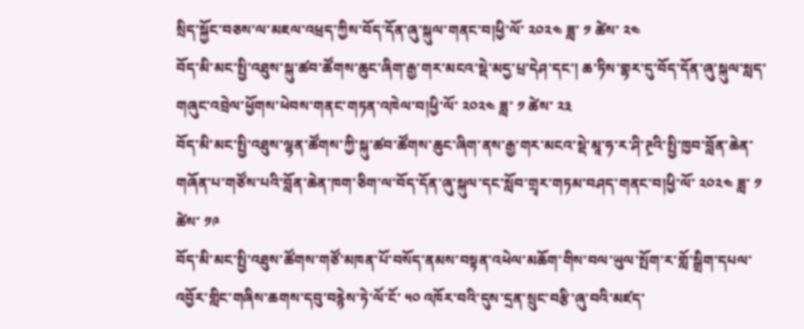སྲིད་སྐྱོང་བཅས་ལ་མཇལ་འཕྲད་ཀྱིས་བོད་དོན་ཞུ་སྐུལ་གནང་བ།ཕྱི་ལོ་ ༢༠༢༤ ཟླ་ ༡ ཚེས་ ༢༤
བོད་མི་མང་སྤྱི་འཐུས་སྐུ་ཚབ་ཚོགས་ཆུང་ཞིག་རྒྱ་གར་མངའ་སྡེ་མདྱ་པྲ་དེཤ་དང་། ཆ་ཏིས་གྷར་དུ་བོད་དོན་ཞུ་སྐུལ་སླད་གཞུང་འབྲེལ་ཕྱོགས་ཕེབས་གནང་གཏན་འཁེལ་བ།ཕྱི་ལོ་ ༢༠༢༤ ཟླ་ ༡ ཚེས་ ༢༣
བོད་མི་མང་སྤྱི་འཐུས་ལྷན་ཚོགས་ཀྱི་སྐུ་ཚབ་ཚོགས་ཆུང་ཞིག་ནས་རྒྱ་གར་མངའ་སྡེ་མཱ་ཧ་ར་ཤི་ཊྲའི་སྤྱི་ཁྱབ་བློན་ཆེན་གཞོན་པ་གཙོས་པའི་བློན་ཆེན་ཁག་ཅིག་ལ་བོད་དོན་ཞུ་སྐུལ་དང་སློབ་གྲྭར་གཏམ་བཤད་གནང་བ།ཕྱི་ལོ་ ༢༠༢༤ ཟླ་ ༡ ཚེས་ ༡༩
བོད་མི་མང་སྤྱི་འཐུས་ཚོགས་གཙོ་མཁན་པོ་བསོད་ནམས་བསྟན་འཕེལ་མཆོག་གིས་བལ་ཡུལ་སྤོག་ར་གློ་སྒྲིག་དཔལ་འབྱོར་གླིང་གཞིས་ཆགས་དབུ་བརྙེས་ཏེ་ལོ་ངོ་ ༥༠ འཁོར་བའི་དུས་དྲན་སྲུང་བརྩི་ཞུ་བའི་མཛད་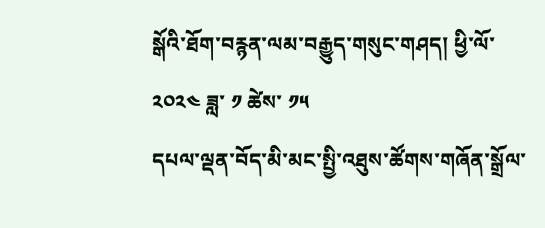སྒོའི་ཐོག་བརྙན་ལམ་བརྒྱུད་གསུང་གཤད། ཕྱི་ལོ་ ༢༠༢༤ ཟླ་ ༡ ཚེས་ ༡༥
དཔལ་ལྡན་བོད་མི་མང་སྤྱི་འཐུས་ཚོགས་གཞོན་སྒྲོལ་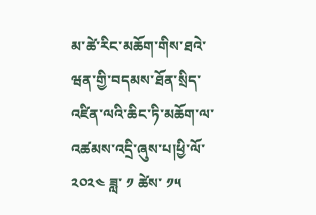མ་ཚེ་རིང་མཆོག་གིས་ཐའེ་ཝན་གྱི་བདམས་ཐོན་སྲིད་འཛིན་ལའི་ཆིང་ཏི་མཆོག་ལ་འཚམས་འདྲི་ཞུས་པ།ཕྱི་ལོ་ ༢༠༢༤ ཟླ་ ༡ ཚེས་ ༡༥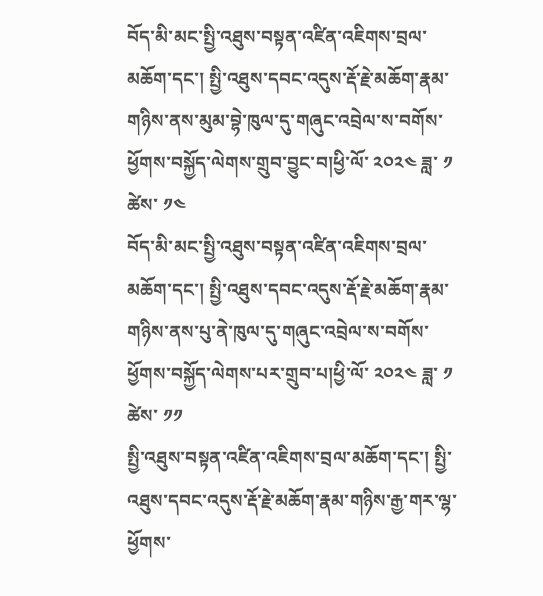བོད་མི་མང་སྤྱི་འཐུས་བསྟན་འཛིན་འཇིགས་བྲལ་མཆོག་དང་། སྤྱི་འཐུས་དབང་འདུས་རྡོ་རྗེ་མཆོག་རྣམ་གཉིས་ནས་མུམ་བྷེ་ཁུལ་དུ་གཞུང་འབྲེལ་ས་བགོས་ཕྱོགས་བསྐྱོད་ལེགས་གྲུབ་བྱུང་བ།ཕྱི་ལོ་ ༢༠༢༤ ཟླ་ ༡ ཚེས་ ༡༤
བོད་མི་མང་སྤྱི་འཐུས་བསྟན་འཛིན་འཇིགས་བྲལ་མཆོག་དང་། སྤྱི་འཐུས་དབང་འདུས་རྡོ་རྗེ་མཆོག་རྣམ་གཉིས་ནས་པུ་ནེ་ཁུལ་དུ་གཞུང་འབྲེལ་ས་བགོས་ཕྱོགས་བསྐྱོད་ལེགས་པར་གྲུབ་པ།ཕྱི་ལོ་ ༢༠༢༤ ཟླ་ ༡ ཚེས་ ༡༡
སྤྱི་འཐུས་བསྟན་འཛིན་འཇིགས་བྲལ་མཆོག་དང་། སྤྱི་འཐུས་དབང་འདུས་རྡོ་རྗེ་མཆོག་རྣམ་གཉིས་རྒྱ་གར་ལྷ་ཕྱོགས་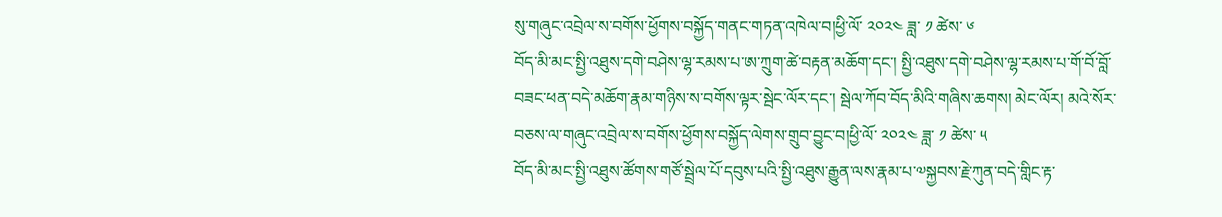སུ་གཞུང་འབྲེལ་ས་བགོས་ཕྱོགས་བསྐྱོད་གནང་གཏན་འཁེལ་བ།ཕྱི་ལོ་ ༢༠༢༤ ཟླ་ ༡ ཚེས་ ༦
བོད་མི་མང་སྤྱི་འཐུས་དགེ་བཤེས་ལྷ་རམས་པ་ཨ་ཀྲུག་ཚེ་བརྟན་མཆོག་དང་། སྤྱི་འཐུས་དགེ་བཤེས་ལྷ་རམས་པ་གོ་བོ་བློ་བཟང་ཕན་བདེ་མཆོག་རྣམ་གཉིས་ས་བགོས་ལྟར་སྦེང་ལོར་དང་། སྦེལ་ཀོབ་བོད་མིའི་གཞིས་ཆགས། མེང་ལོར། མའེ་སོར་བཅས་ལ་གཞུང་འབྲེལ་ས་བགོས་ཕྱོགས་བསྐྱོད་ལེགས་གྲུབ་བྱུང་བ།ཕྱི་ལོ་ ༢༠༢༤ ཟླ་ ༡ ཚེས་ ༥
བོད་མི་མང་སྤྱི་འཐུས་ཚོགས་གཙོ་སྦྲེལ་པོ་དབུས་པའི་སྤྱི་འཐུས་རྒྱུན་ལས་རྣམ་པ་༧སྐྱབས་རྗེ་ཀུན་བདེ་གླིང་རྟ་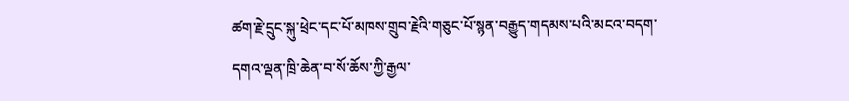ཚག་རྗེ་དྲུང་སྐུ་ཕྲེང་དང་པོ་མཁས་གྲུབ་རྗེའི་གཅུང་པོ་སྙན་བརྒྱུད་གདམས་པའི་མངའ་བདག་དགའ་ལྡན་ཁྲི་ཆེན་བ་སོ་ཆོས་ཀྱི་རྒྱལ་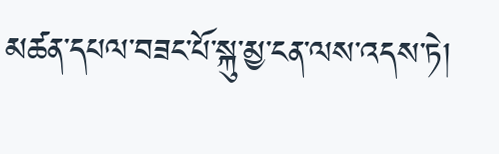མཚན་དཔལ་བཟང་པོ་སྐུ་མྱ་ངན་ལས་འདས་ཏེ།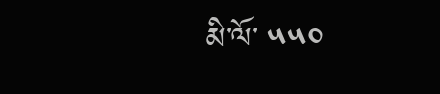མི་ལོ་ ༥༥༠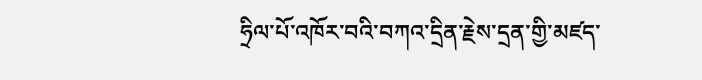ཧྲིལ་པོ་འཁོར་བའི་བཀའ་དྲིན་རྗེས་དྲན་གྱི་མཛད་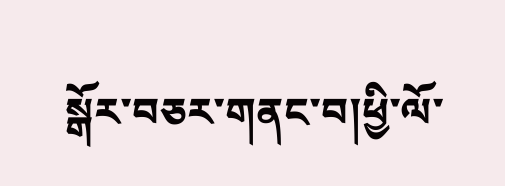སྒོར་བཅར་གནང་བ།ཕྱི་ལོ་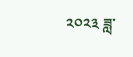༢༠༢༣ ཟླ་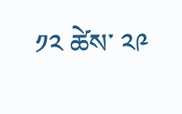༡༢ ཚེས་ ༢༩